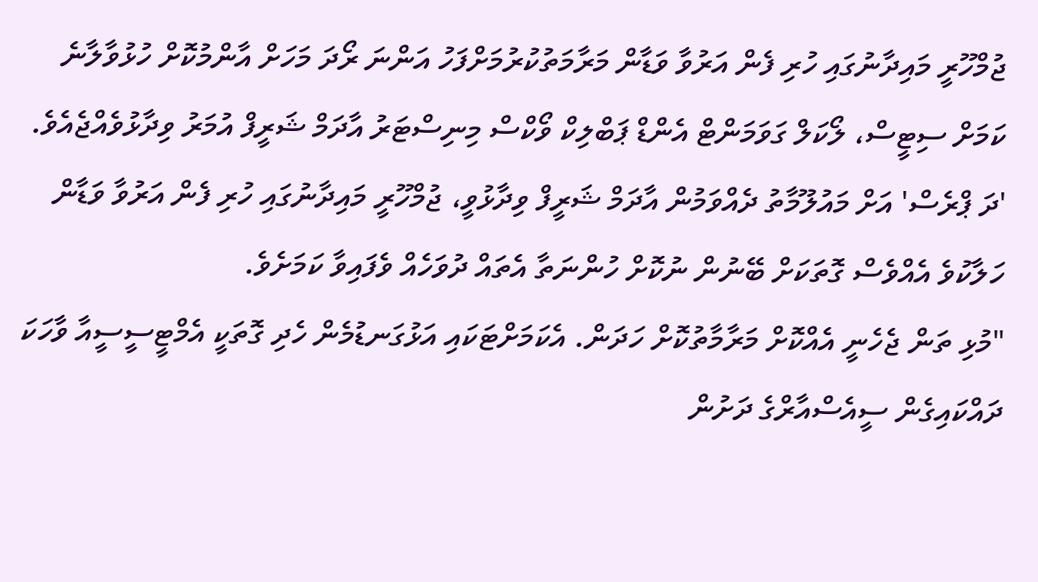ޖުމްހޫރީ މައިދާނުގައި ހުރި ފެން އަރުވާ ވަޑާން މަރާމަތުކުރުމަށްފަހު އަންނަ ރޯދަ މަހަށް އާންމުކޮށް ހުޅުވާލާނެ ކަމަށް ސިޓީސް، ލޯކަލް ގަވަމަންޓް އެންޑް ޕަބްލިކް ވޯކްސް މިނިސްޓަރު އާދަމް ޝަރީފް އުމަރު ވިދާޅުވެއްޖެއެވެ.
'ދަ ޕްރެސް' އަށް މައުލޫމާތު ދެއްވަމުން އާދަމް ޝަރީފް ވިދާޅުވީ، ޖުމްހޫރީ މައިދާނުގައި ހުރި ފެން އަރުވާ ވަޑާން ހަލާކުވެ އެއްވެސް ގޮތަކަށް ބޭނުން ނުކޮށް ހުންނަތާ އެތައް ދުވަހެއް ވެފައިވާ ކަމަށެވެ.
"މުޅި ތަން ޖެހެނީ އެއްކޮށް މަރާމާތުކޮށް ހަދަން. އެކަމަށްޓަކައި އަޅުގަނޑުމެން ހެދި ގޮތަކީ އެމްޓީސީސީއާ ވާހަކަ ދައްކައިގެން ސީއެސްއާރްގެ ދަށުން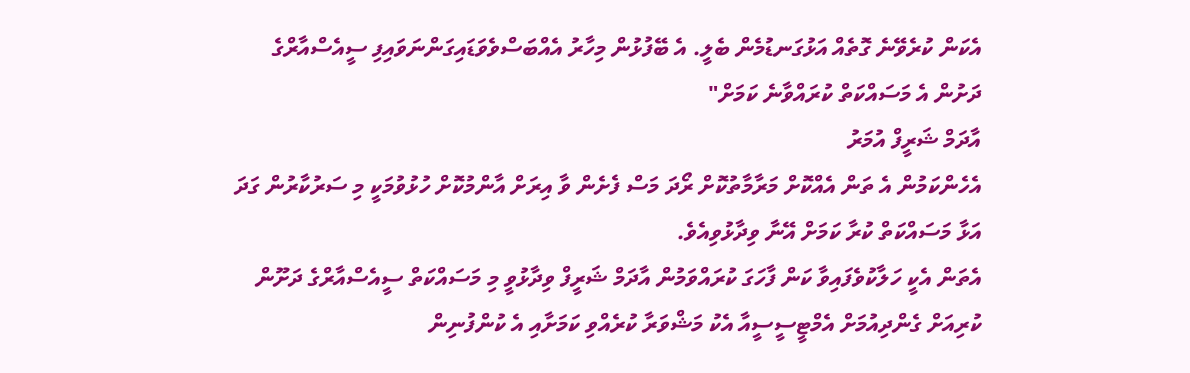އެކަން ކުރެވޭނެ ގޮތެއް އަޅުގަނޑުމެން ބެލީ. އެ ބޭފުޅުން މިހާރު އެއްބަސްވެވަޑައިގަންނަވައިފި ސީއެސްއާރްގެ ދަށުން އެ މަސައްކަތް ކުރައްވާނެ ކަމަށް"
އާދަމް ޝަރީފް އުމަރު
އެހެންކަމުން އެ ތަން އެއްކޮށް މަރާމާތުކޮށް ރޯދަ މަސް ފެށެން ވާ އިރަށް އާންމުކޮށް ހުޅުވުމަކީ މި ސަރުކާރުން ގަދަ އަޅާ މަސައްކަތް ކުރާ ކަމަށް އޭނާ ވިދާޅުވިއެވެ.
އެތަން އެކީ ހަލާކުވެފައިވާ ކަން ފާހަގަ ކުރައްވަމުން އާދަމް ޝަރީފް ވިދާޅުވީ މި މަސައްކަތް ސީއެސްއާރްގެ ދަށޫން ކުރިއަށް ގެންދިއުމަށް އެމްޓީސީސީއާ އެކު މަޝްވަރާ ކުރެއްވި ކަމަށާއި އެ ކުންފުނިން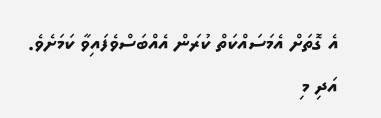އެ ގޮތަށް އެމަސައްކަތް ކުރަން އެއްބަސްވެފައިވާ ކަމަށެވެ. އަދި މި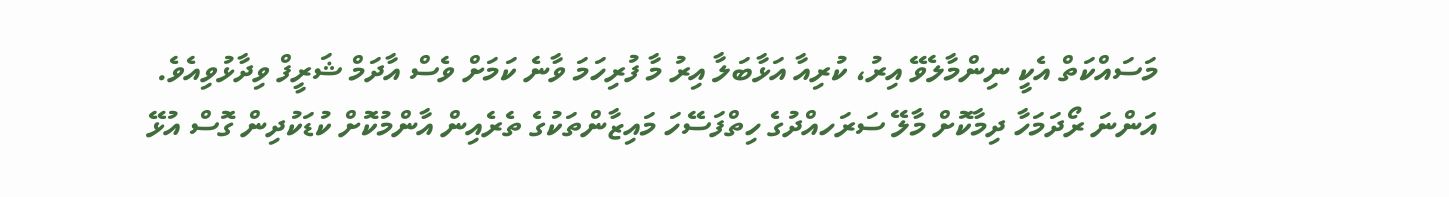މަސައްކަތް އެކީ ނިންމާލެވޭ އިރު، ކުރިއާ އަޅާބަލާ އިރު މާ ފުރިހަމަ ވާނެ ކަމަށް ވެސް އާދަމް ޝަރީފް ވިދާޅުވިއެވެ.
އަންނަ ރޯދަމަހާ ދިމާކޮށް މާލޭ ސަރަހއްދުގެ ހިތްފަސޭހަ މައިޒާންތަކުގެ ތެރެއިން އާންމުކޮށް ކުޑަކުދިން ގޮސް އުޅޭ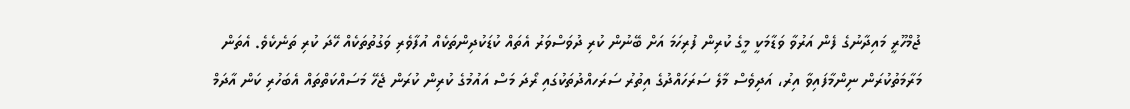ޖުމްހޫރީ މައިދާނުގެ ފެން އަރުވާ ވަޑާމަކީ މީގެ ކުރިން ފުރިހަމަ އަށް ބޭނުން ކުރި ދުވަސްވަރު އެތައް ކުޑަކުދިންތަކެއް އުފާވެރި ވަގުތުތަކެއް ހޭދަ ކުރި ތަނެކެވެ. އެތަން މަރާމަތުކުރަން ނިންމާފައިވާ އިރު، އަދިވެސް މާލެ ސަރަހައްދުގެ އިތުރު ސަރަހއްދުތަކުގައި ރޯދަ މަސް އައުމުގެ ކުރިން ކުރަން ޖެހޭ މަސައްކަތްތައް އެބަހުރި ކަން އާދަމް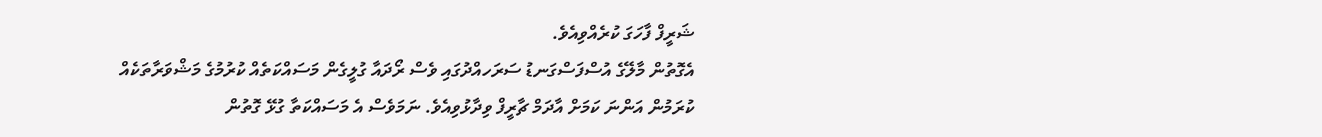ޝަރީފް ފާހަގަ ކުރެއްވިއެވެ.
އެގޮތުން މާލޭގެ އުސްފަސްގަނޑު ސަރަހއްދުގައި ވެސް ރޯދައާ ގުލީގެން މަސައްކަތެއް ކުރުމުގެ މަޝްވަރާތަކެއް ކުރަމުން އަންނަ ކަމަށް އާދަމް ޗާރީފް ވިދާޅުވިއެވެ. ނަމަވެސް އެ މަސައްކަތާ ގުޅޭ ގޮތުން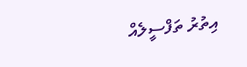އިތުރު ތަފްސީލެއް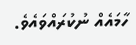ހާމައެއް ނުކުރައްވައެވެ.